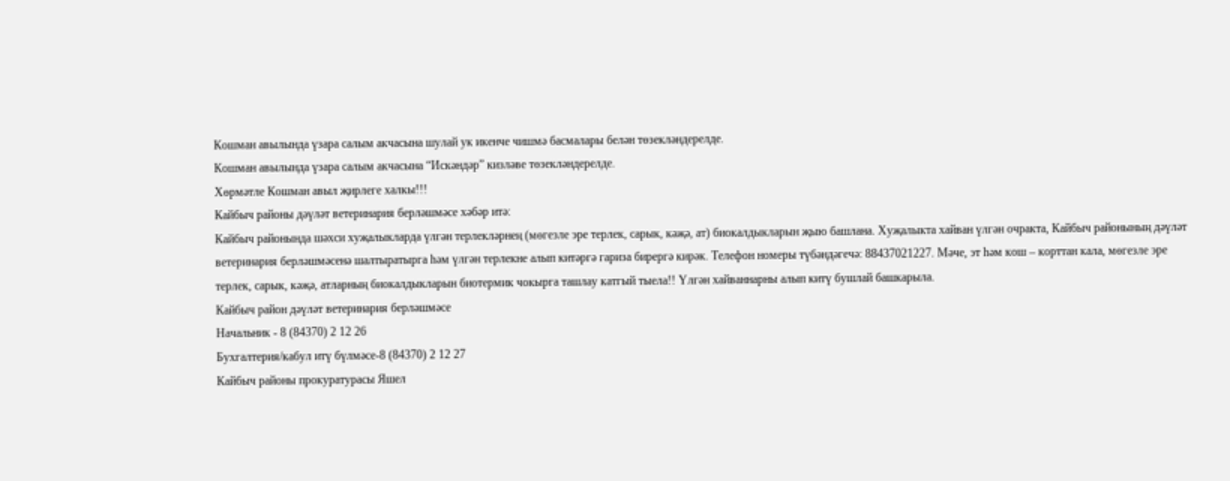Кошман авылында үзара салым акчасына шулай ук икенче чишмә басмалары белән төзекләндерелде.
Кошман авылында үзара салым акчасына “Искәндәр” кизләве төзекләндерелде.
Хөрмәтле Кошман авыл җирлеге халкы!!!
Кайбыч районы дәүләт ветеринария берләшмәсе хәбәр итә:
Кайбыч районында шәхси хуҗалыкларда үлгән терлекләрнең (мөгезле эре терлек, сарык, кәҗә, ат) биокалдыкларын җыю башлана. Хуҗалыкта хайван үлгән очракта, Кайбыч районының дәүләт ветеринария берләшмәсенә шалтыратырга һәм үлгән терлекне алып китәргә гариза бирергә кирәк. Телефон номеры түбәндәгечә: 88437021227. Мәче, эт һәм кош – корттан кала, мөгезле эре терлек, сарык, кәҗә, атларның биокалдыкларын биотермик чокырга ташлау катгый тыела!! Үлгән хайваннарны алып китү бушлай башкарыла.
Кайбыч район дәүләт ветеринария берләшмәсе
Начальник - 8 (84370) 2 12 26
Бухгалтерия/кабул итү бүлмәсе-8 (84370) 2 12 27
Кайбыч районы прокуратурасы Яшел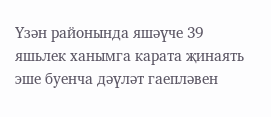Үзән районында яшәүче 39 яшьлек ханымга карата җинаять эше буенча дәүләт гаепләвен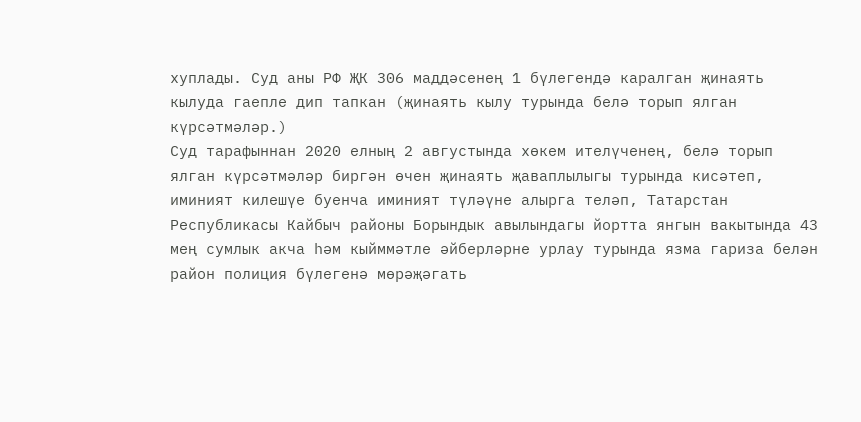хуплады. Суд аны РФ ҖК 306 маддәсенең 1 бүлегендә каралган җинаять кылуда гаепле дип тапкан (җинаять кылу турында белә торып ялган күрсәтмәләр.)
Суд тарафыннан 2020 елның 2 августында хөкем ителүченең, белә торып ялган күрсәтмәләр биргән өчен җинаять җаваплылыгы турында кисәтеп, иминият килешүе буенча иминият түләүне алырга теләп, Татарстан Республикасы Кайбыч районы Борындык авылындагы йортта янгын вакытында 43 мең сумлык акча һәм кыйммәтле әйберләрне урлау турында язма гариза белән район полиция бүлегенә мөрәҗәгать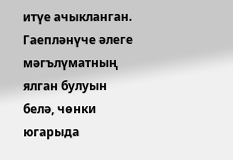итүе ачыкланган.
Гаепләнүче әлеге мәгълүматның ялган булуын белә, чөнки югарыда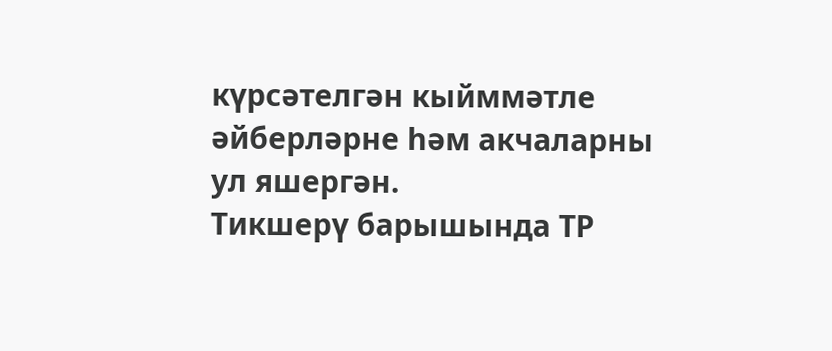күрсәтелгән кыйммәтле әйберләрне һәм акчаларны ул яшергән.
Тикшерү барышында ТР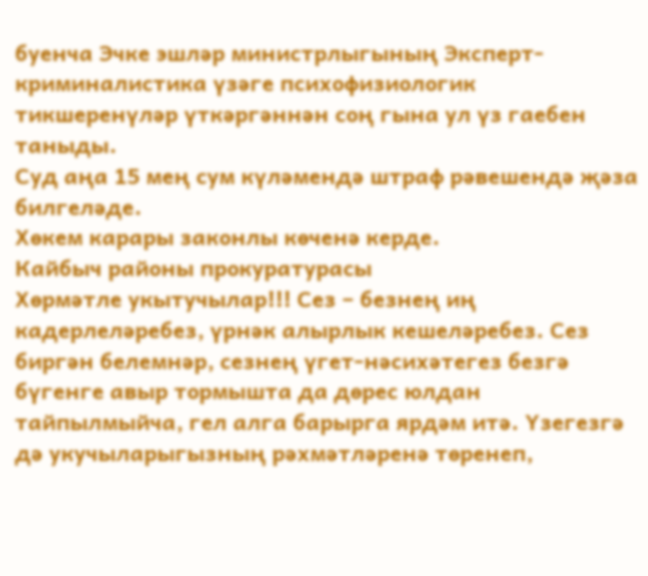буенча Эчке эшләр министрлыгының Эксперт-криминалистика үзәге психофизиологик тикшеренүләр үткәргәннән соң гына ул үз гаебен таныды.
Суд аңа 15 мең сум күләмендә штраф рәвешендә җәза билгеләде.
Хөкем карары законлы көченә керде.
Кайбыч районы прокуратурасы
Хөрмәтле укытучылар!!! Сез – безнең иң кадерлеләребез, үрнәк алырлык кешеләребез. Сез биргән белемнәр, сезнең үгет-нәсихәтегез безгә бүгенге авыр тормышта да дөрес юлдан тайпылмыйча, гел алга барырга ярдәм итә. Үзегезгә дә укучыларыгызның рәхмәтләренә төренеп,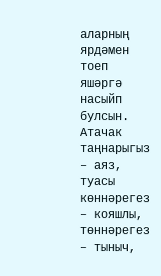аларның ярдәмен тоеп яшәргә насыйп булсын. Атачак таңнарыгыз – аяз, туасы көннәрегез – кояшлы, төннәрегез – тыныч,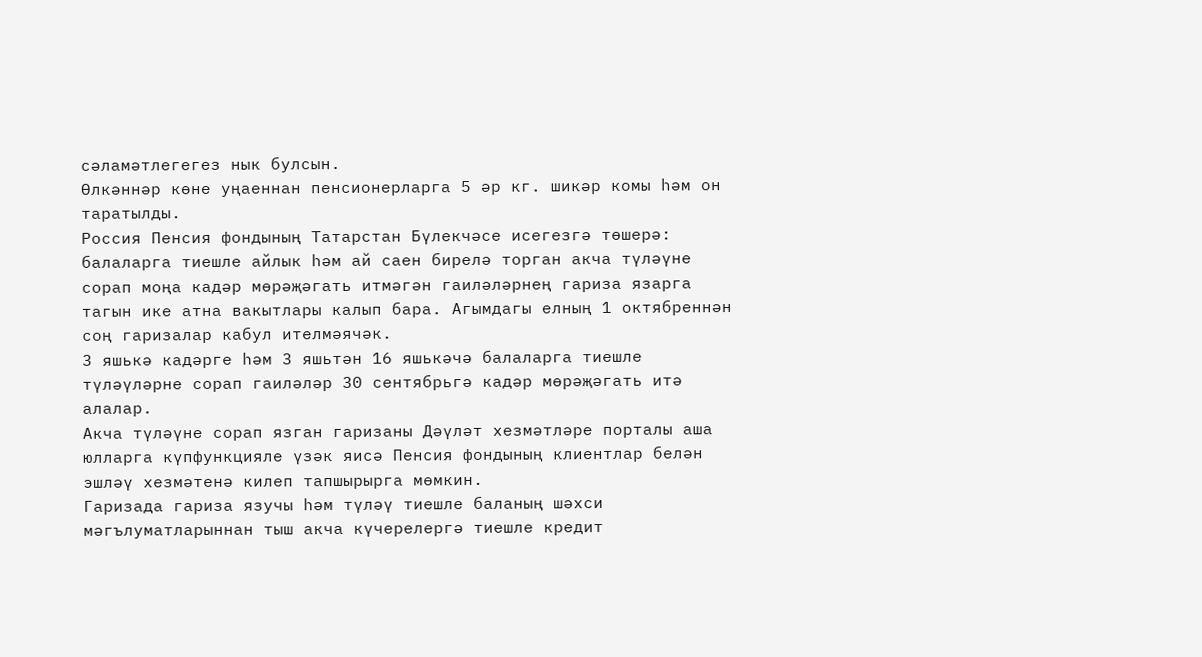сәламәтлегегез нык булсын.
Өлкәннәр көне уңаеннан пенсионерларга 5 әр кг. шикәр комы һәм он таратылды.
Россия Пенсия фондының Татарстан Бүлекчәсе исегезгә төшерә: балаларга тиешле айлык һәм ай саен бирелә торган акча түләүне сорап моңа кадәр мөрәҗәгать итмәгән гаиләләрнең гариза язарга тагын ике атна вакытлары калып бара. Агымдагы елның 1 октябреннән соң гаризалар кабул ителмәячәк.
3 яшькә кадәрге һәм 3 яшьтән 16 яшькәчә балаларга тиешле түләүләрне сорап гаиләләр 30 сентябрьгә кадәр мөрәҗәгать итә алалар.
Акча түләүне сорап язган гаризаны Дәүләт хезмәтләре порталы аша юлларга күпфункцияле үзәк яисә Пенсия фондының клиентлар белән эшләү хезмәтенә килеп тапшырырга мөмкин.
Гаризада гариза язучы һәм түләү тиешле баланың шәхси мәгълуматларыннан тыш акча күчерелергә тиешле кредит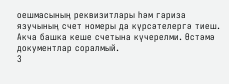оешмасының реквизитлары һәм гариза язучының счет номеры да күрсәтелергә тиеш. Акча башка кеше счетына күчерелми. Өстәмә документлар соралмый.
3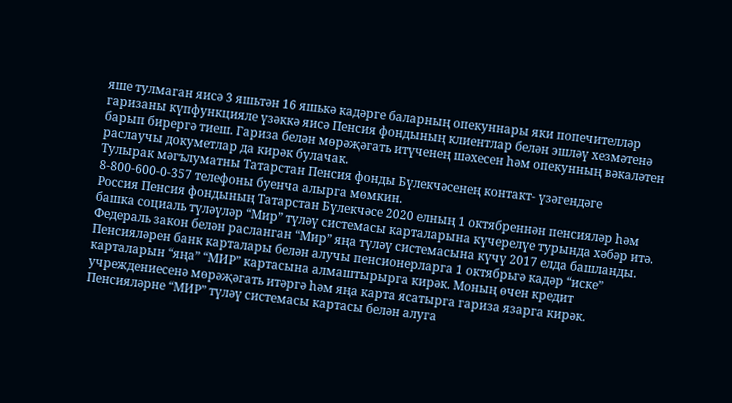яше тулмаган яисә 3 яшьтән 16 яшькә кадәрге баларның опекуннары яки попечителләр гаризаны күпфункцияле үзәккә яисә Пенсия фондының клиентлар белән эшләү хезмәтенә барып бирергә тиеш. Гариза белән мөрәҗәгать итүченең шәхесен һәм опекунның вәкаләтен раслаучы докуметлар да кирәк булачак.
Тулырак мәгълуматны Татарстан Пенсия фонды Бүлекчәсенең контакт- үзәгендәге 8-800-600-0-357 телефоны буенча алырга мөмкин.
Россия Пенсия фондының Татарстан Бүлекчәсе 2020 елның 1 октябреннән пенсияләр һәм башка социаль түләүләр “Мир” түләү системасы карталарына күчерелүе турында хәбәр итә.
Федераль закон белән расланган “Мир” яңа түләү системасына күчү 2017 елда башланды.
Пенсияләрен банк карталары белән алучы пенсионерларга 1 октябрьгә кадәр “иске” карталарын “яңа” “МИР” картасына алмаштырырга кирәк. Моның өчен кредит учреждениесенә мөрәҗәгать итәргә һәм яңа карта ясатырга гариза язарга кирәк.
Пенсияләрне “МИР” түләү системасы картасы белән алуга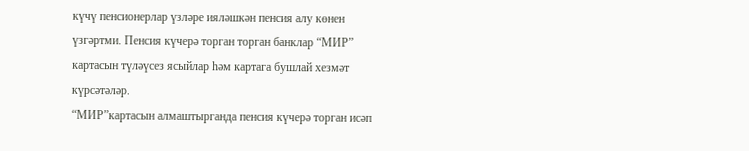күчү пенсионерлар үзләре ияләшкән пенсия алу көнен үзгәртми. Пенсия күчерә торган торган банклар “МИР” картасын түләүсез ясыйлар һәм картага бушлай хезмәт күрсәтәләр.
“МИР”картасын алмаштырганда пенсия күчерә торган исәп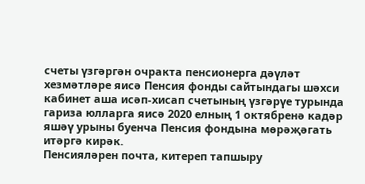счеты үзгәргән очракта пенсионерга дәүләт хезмәтләре яисә Пенсия фонды сайтындагы шәхси кабинет аша исәп-хисап счетының үзгәрүе турында гариза юлларга яисә 2020 елның 1 октябренә кадәр яшәү урыны буенча Пенсия фондына мөрәҗәгать итәргә кирәк.
Пенсияләрен почта, китереп тапшыру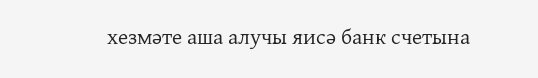хезмәте аша алучы яисә банк счетына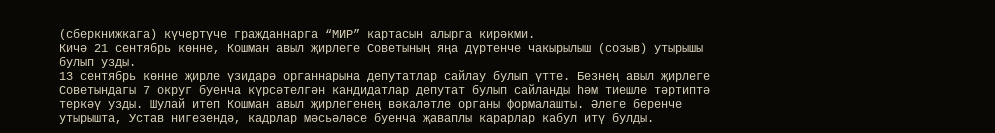(сберкнижкага) күчертүче гражданнарга “МИР” картасын алырга кирәкми.
Кичә 21 сентябрь көнне, Кошман авыл җирлеге Советының яңа дүртенче чакырылыш (созыв) утырышы булып узды.
13 сентябрь көнне җирле үзидарә органнарына депутатлар сайлау булып үтте. Безнең авыл җирлеге Советындагы 7 округ буенча күрсәтелгән кандидатлар депутат булып сайланды һәм тиешле тәртиптә теркәү узды. Шулай итеп Кошман авыл җирлегенең вәкаләтле органы формалашты. Әлеге беренче утырышта, Устав нигезендә, кадрлар мәсьәләсе буенча җаваплы карарлар кабул итү булды.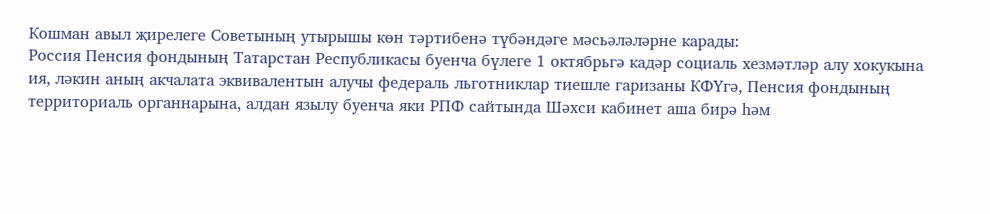Кошман авыл җирелеге Советының утырышы көн тәртибенә түбәндәге мәсьәләләрне карады:
Россия Пенсия фондының Татарстан Республикасы буенча бүлеге 1 октябрьгә кадәр социаль хезмәтләр алу хокукына ия, ләкин аның акчалата эквивалентын алучы федераль льготниклар тиешле гаризаны КФҮгә, Пенсия фондының территориаль органнарына, алдан язылу буенча яки РПФ сайтында Шәхси кабинет аша бирә һәм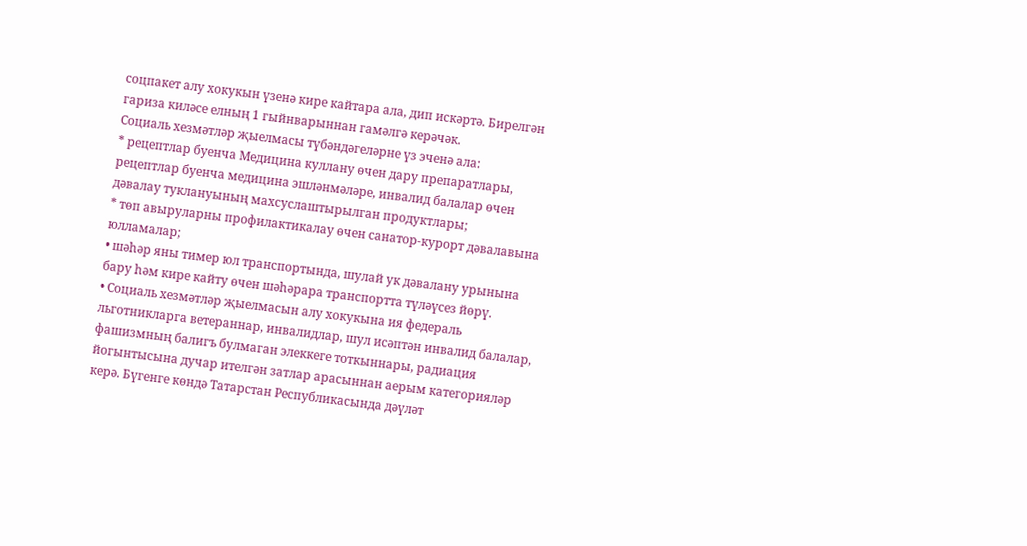соцпакет алу хокукын үзенә кире кайтара ала, дип искәртә. Бирелгән гариза киләсе елның 1 гыйнварыннан гамәлгә керәчәк.
Социаль хезмәтләр җыелмасы түбәндәгеләрне үз эченә ала:
* рецептлар буенча Медицина куллану өчен дару препаратлары, рецептлар буенча медицина эшләнмәләре, инвалид балалар өчен дәвалау туклануының махсуслаштырылган продуктлары;
* төп авыруларны профилактикалау өчен санатор-курорт дәвалавына юлламалар;
• шәһәр яны тимер юл транспортында, шулай ук дәвалану урынына бару һәм кире кайту өчен шәһәрара транспортта түләүсез йөрү.
• Социаль хезмәтләр җыелмасын алу хокукына ия федераль льготникларга ветераннар, инвалидлар, шул исәптән инвалид балалар, фашизмның балигъ булмаган элеккеге тоткыннары, радиация йогынтысына дучар ителгән затлар арасыннан аерым категорияләр керә. Бүгенге көндә Татарстан Республикасында дәүләт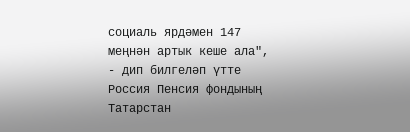социаль ярдәмен 147 меңнән артык кеше ала", - дип билгеләп үтте Россия Пенсия фондының Татарстан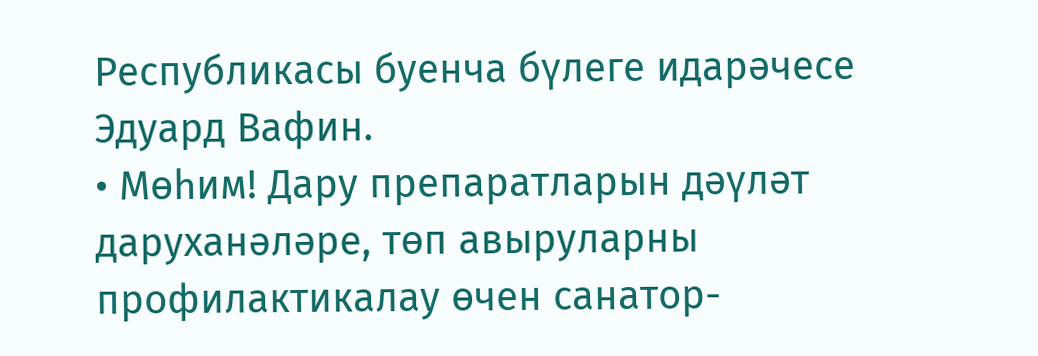Республикасы буенча бүлеге идарәчесе Эдуард Вафин.
• Мөһим! Дару препаратларын дәүләт даруханәләре, төп авыруларны профилактикалау өчен санатор-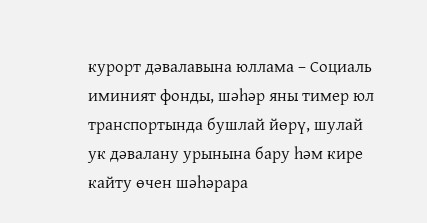курорт дәвалавына юллама – Социаль иминият фонды, шәһәр яны тимер юл транспортында бушлай йөрү, шулай ук дәвалану урынына бару һәм кире кайту өчен шәһәрара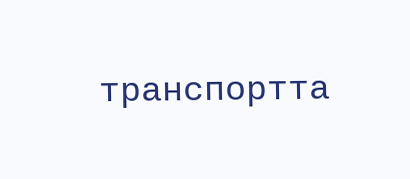транспортта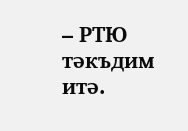– РТЮ тәкъдим итә.